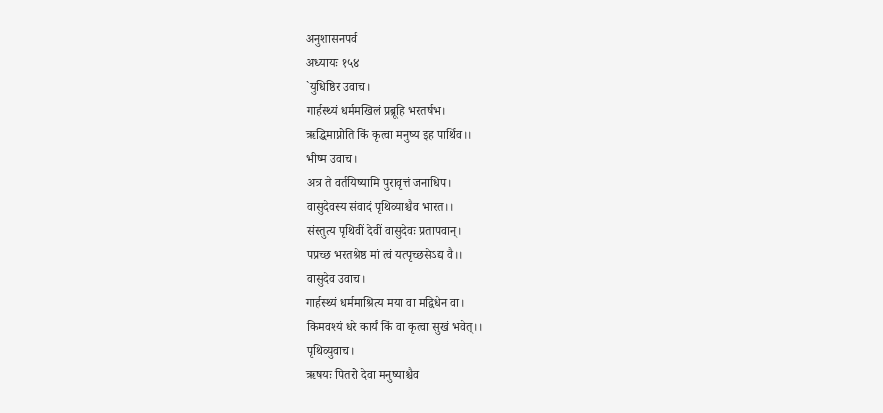अनुशासनपर्व
अध्यायः १५४
`युधिष्ठिर उवाच।
गार्हस्थ्यं धर्ममखिलं प्रब्रूहि भरतर्षभ।
ऋद्धिमाप्नोति किं कृत्वा मनुष्य इह पार्थिव।।
भीष्म उवाच।
अत्र ते वर्तयिष्यामि पुरावृत्तं जनाधिप।
वासुदेवस्य संवादं पृथिव्याश्चैव भारत।।
संस्तुत्य पृथिवीं देवीं वासुदेवः प्रतापवान्।
पप्रच्छ भरतश्रेष्ठ मां त्वं यत्पृच्छसेऽद्य वै।।
वासुदेव उवाच।
गार्हस्थ्यं धर्ममाश्रित्य मया वा मद्विधेन वा।
किमवश्यं धरे कार्यं किं वा कृत्वा सुखं भवेत्।।
पृथिव्युवाच।
ऋषयः पितरो देवा मनुष्याश्चैव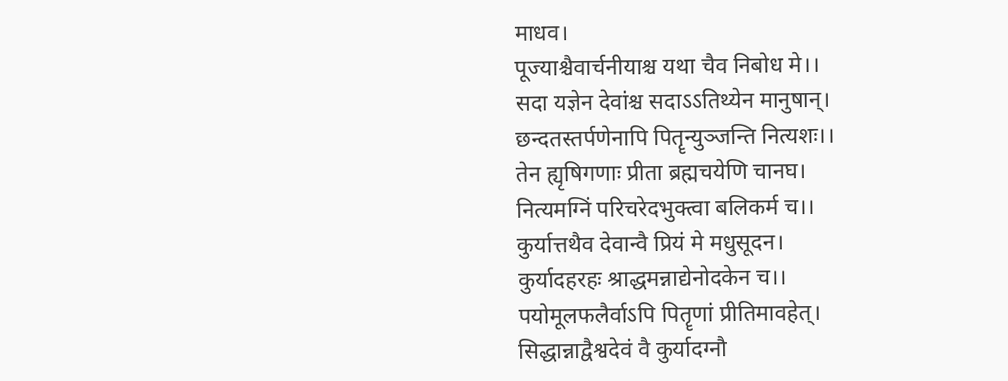माधव।
पूज्याश्चैवार्चनीयाश्च यथा चैव निबोध मे।।
सदा यज्ञेन देवांश्च सदाऽऽतिथ्येन मानुषान्।
छन्दतस्तर्पणेनापि पितॄन्युञ्जन्ति नित्यशः।।
तेन ह्यृषिगणाः प्रीता ब्रह्मचयेणि चानघ।
नित्यमग्निं परिचरेदभुक्त्वा बलिकर्म च।।
कुर्यात्तथैव देवान्वै प्रियं मे मधुसूदन।
कुर्यादहरहः श्राद्धमन्नाद्येनोदकेन च।।
पयोमूलफलैर्वाऽपि पितॄणां प्रीतिमावहेत्।
सिद्धान्नाद्वैश्वदेवं वै कुर्यादग्नौ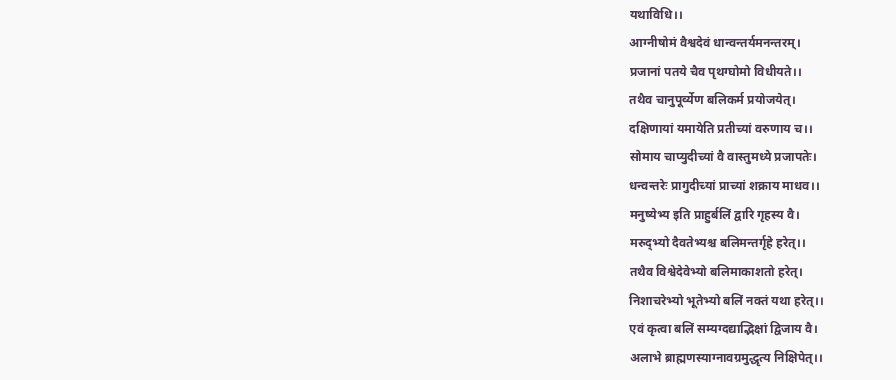यथाविधि।।
आग्नीषोमं वैश्वदेवं धान्वन्तर्यमनन्तरम्।
प्रजानां पतये चैव पृथग्घोमो विधीयते।।
तथैव चानुपूर्व्येण बलिकर्म प्रयोजयेत्।
दक्षिणायां यमायेति प्रतीच्यां वरुणाय च।।
सोमाय चाप्युदीच्यां वै वास्तुमध्ये प्रजापतेः।
धन्वन्तरेः प्रागुदीच्यां प्राच्यां शक्राय माधव।।
मनुष्येभ्य इति प्राहुर्बलिं द्वारि गृहस्य वै।
मरुद्भ्यो दैवतेभ्यश्च बलिमन्तर्गृहे हरेत्।।
तथैव विश्वेदेवेभ्यो बलिमाकाशतो हरेत्।
निशाचरेभ्यो भूतेभ्यो बलिं नक्तं यथा हरेत्।।
एवं कृत्वा बलिं सम्यग्दद्याद्भिक्षां द्विजाय वै।
अलाभे ब्राह्मणस्याग्नावग्रमुद्धृत्य निक्षिपेत्।।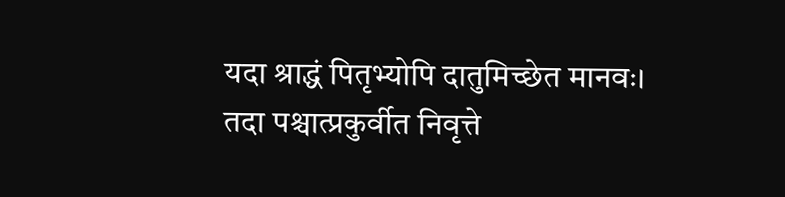यदा श्राद्धं पितृभ्योपि दातुमिच्छेत मानवः।
तदा पश्चात्प्रकुर्वीत निवृत्ते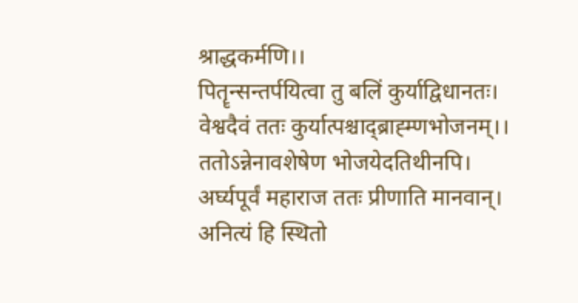श्राद्धकर्मणि।।
पितॄन्सन्तर्पयित्वा तु बलिं कुर्याद्विधानतः।
वेश्वदैवं ततः कुर्यात्पश्चाद्ब्राह्म्णभोजनम्।।
ततोऽन्नेनावशेषेण भोजयेदतिथीनपि।
अर्घ्यपूर्वं महाराज ततः प्रीणाति मानवान्।
अनित्यं हि स्थितो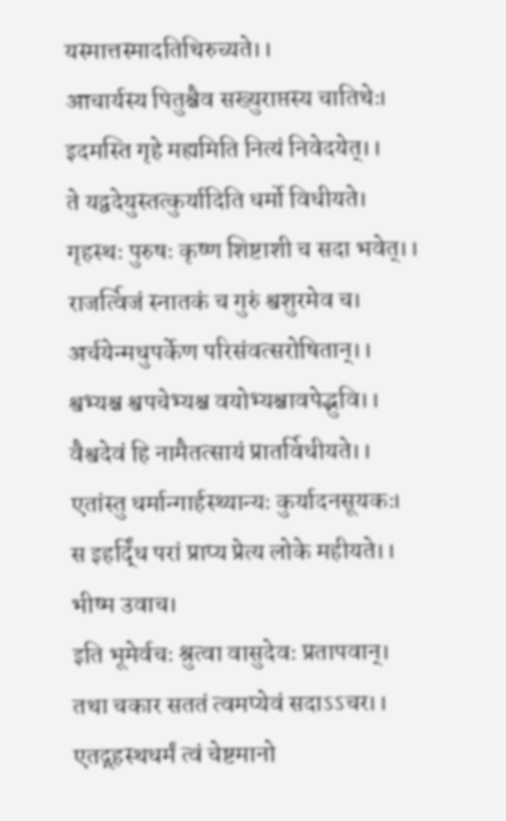यस्मात्तस्मादतिथिरुच्यते।।
आचार्यस्य पितुश्चैव सख्युराप्तस्य चातिथेः।
इदमस्ति गृहे मह्यमिति नित्यं निवेदयेत्।।
ते यद्वदेयुस्तत्कुर्यादिति धर्मो विधीयते।
गृहस्थः पुरुषः कृष्ण शिष्टाशी च सदा भवेत्।।
राजर्त्विजं स्नातकं च गुरुं श्वशुरमेव च।
अर्चयेन्मधुपर्केण परिसंवत्सरोषितान्।।
श्वभ्यश्च श्वपचेभ्यश्च वयोभ्यश्चावपेद्भुवि।।
वैश्वदेवं हि नामैतत्सायं प्रातर्विधीयते।।
एतांस्तु धर्मान्गार्हस्थ्यान्यः कुर्यादनसूयकः।
स इहर्द्धिं परां प्राप्य प्रेत्य लोके महीयते।।
भीष्म उवाच।
इति भूमेर्वचः श्रुत्वा वासुदेवः प्रतापवान्।
तथा चकार सततं त्वमप्येवं सदाऽऽचर।।
एतद्गृहस्थधर्मं त्वं चेष्टमानो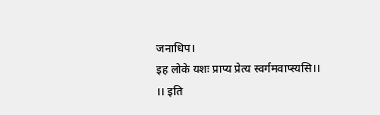जनाधिप।
इह लोके यशः प्राप्य प्रेत्य स्वर्गमवाप्स्यसि।।
।। इति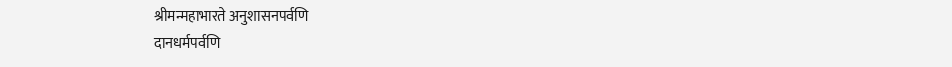श्रीमन्महाभारते अनुशासनपर्वणि
दानधर्मपर्वणि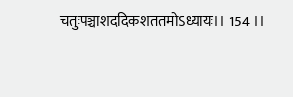चतुःपञ्चाशददिकशततमोऽध्यायः।। 154 ।।